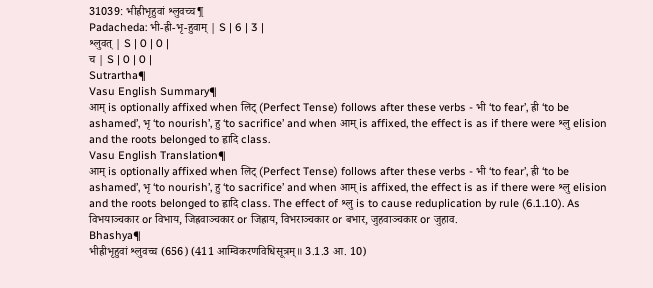31039: भीह्रीभृहुवां श्लुवच्च¶
Padacheda: भी-ह्री-भृ-हुवाम् | S | 6 | 3 |
श्लुवत् | S | 0 | 0 |
च | S | 0 | 0 |
Sutrartha¶
Vasu English Summary¶
आम् is optionally affixed when लिट् (Perfect Tense) follows after these verbs - भी ‘to fear’, ह्री ‘to be ashamed’, भृ ‘to nourish’, हु ‘to sacrifice’ and when आम् is affixed, the effect is as if there were श्लु elision and the roots belonged to ह्वादि class.
Vasu English Translation¶
आम् is optionally affixed when लिट् (Perfect Tense) follows after these verbs - भी ‘to fear’, ह्री ‘to be ashamed’, भृ ‘to nourish’, हु ‘to sacrifice’ and when आम् is affixed, the effect is as if there were श्लु elision and the roots belonged to ह्वादि class. The effect of श्लु is to cause reduplication by rule (6.1.10). As विभयाञ्चकार or विभाय, जिह्रवाञ्चकार or जिह्राय, विभराञ्चकार or बभार, जुहवाञ्चकार or जुहाव.
Bhashya¶
भीह्रीभृहुवां श्लुवच्च (656) (411 आम्विकरणविधिसूत्रम्॥ 3.1.3 आ. 10)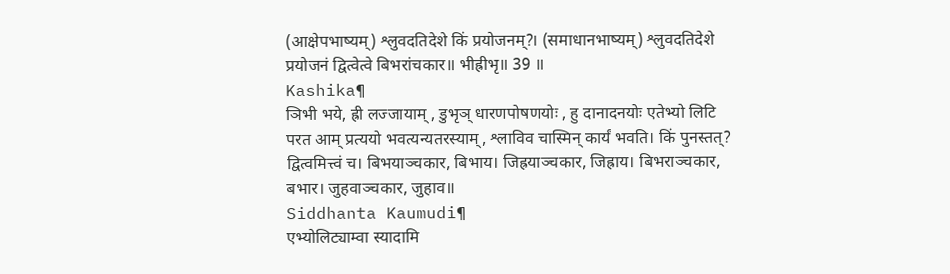(आक्षेपभाष्यम्) श्लुवदतिदेशे किं प्रयोजनम्?। (समाधानभाष्यम्) श्लुवदतिदेशे प्रयोजनं द्वित्वेत्वे बिभरांचकार॥ भीह्रीभृ॥ 39 ॥
Kashika¶
ञिभी भये, ह्री लज्जायाम् , डुभृञ् धारणपोषणयोः , हु दानादनयोः एतेभ्यो लिटि परत आम् प्रत्ययो भवत्यन्यतरस्याम्, श्लाविव चास्मिन् कार्यं भवति। किं पुनस्तत्? द्वित्वमित्त्वं च। बिभयाञ्चकार, बिभाय। जिह्रयाञ्चकार, जिह्राय। बिभराञ्चकार, बभार। जुहवाञ्चकार, जुहाव॥
Siddhanta Kaumudi¶
एभ्योलिट्याम्वा स्यादामि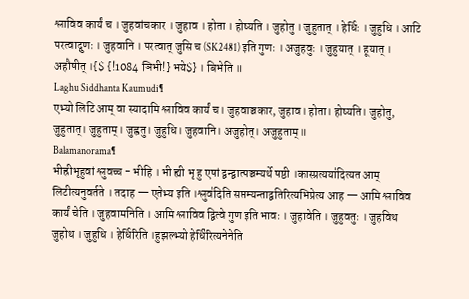श्लाविव कार्यं च । जुहवांचकार । जुहाव । होता । होष्यति । जुहोतु । जुहुतात् । हेर्धिः । जुहुधि । आटि परत्वाद्गुणः । जुहवानि । परत्वात् जुसि च (SK2481) इति गुणः । अजुहवुः । जुहुयात् । हूयात् । अहौषीत् ।{$ {!1084 ञिभी!} भये$} । बिभेति ॥
Laghu Siddhanta Kaumudi¶
एभ्यो लिटि आम् वा स्यादामि श्लाविव कार्यं च। जुहवाञ्चकार, जुहाव। होता। होष्यति। जुहोतु, जुहुतात्। जुहुताम्। जुह्वतु। जुहुधि। जुहवानि। अजुहोत्। अजुहुताम्॥
Balamanorama¶
भीह्रीभृहुवां श्लुवच्च - भीहि । भी ह्यी भृ हु एषां द्वन्द्वात्पञ्चम्यर्थे षष्ठी ।कास्प्रत्यया॑दित्यत आम् लिटीत्यनुवर्तते । तदाह — एतेभ्य इति ।श्लुव॑दिति सप्तम्यन्ताद्वतिरित्यभिप्रेत्य आह — आमि श्लाविव कार्यं चेति । जुहवामनिति । आमि श्लाविव द्वित्वे गुण इति भावः । जुहावेति । जुहुवतुः । जुहविथ जुहोथ । जुहुधि । हेर्धिरिति ।हुझल्भ्यो हेर्धि॑रित्यनेनेति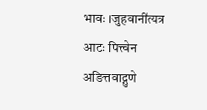भावः ।जुहवानी॑त्यत्र आटः पित्त्वेन अङित्तवाद्गुणे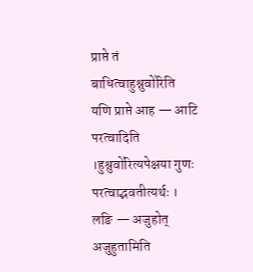प्राप्ते तं बाधित्वाहुश्नुवो॑रिति यणि प्राप्ते आह — आटि परत्वादिति ।हुश्नुवो॑रित्यपेक्षया गुणः परत्वाद्भवतीत्यर्थः । लङि — अजुहोत् अजुहुतामिति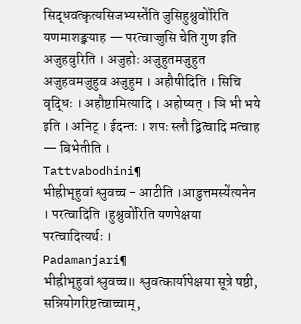सिद्धवत्कृत्यसिजभ्यस्ते॑ति जुसिहुश्नुवो॑रिति यणमाशङ्क्याह — परत्वाज्जुसि चेति गुण इति अजुहवुरिति । अजुहोः अजुहुतमजुहुत अजुहवमजुहुव अजुहुम । अहौषीदिति । सिचि वृद्धिः । अहौष्टामित्यादि । अहोष्यत् । ञि भी भये इति । अनिट् । ईदन्तः । शपः स्लौ द्वित्वादि मत्वाह — बिभेतीति ।
Tattvabodhini¶
भीह्रीभृहुवां श्लुवच्च - आटीति ।आडुत्तमस्ये॑त्यनेन । परत्वादिति ।हुश्नुवो॑रिति यणपेक्षया परत्वादित्यर्थः ।
Padamanjari¶
भीह्रीभृहुवां श्लुवच्च॥ श्लुवत्कार्यापेक्षया सूत्रे षष्ठी, सन्नियोगरिष्टत्वाच्चाम्,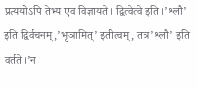प्रत्ययोऽपि तेभ्य एव विज्ञायते। द्वित्वेत्वे इति।’श्लौ’ इति द्विर्वचनम्,’भृञामित्’ इतीत्वम्, तत्र’श्लौ’ इति वर्तते।’न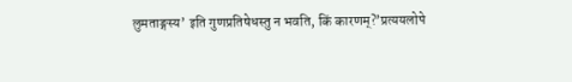लुमताङ्गस्य’ इति गुणप्रतिषेधस्तु न भवति, किं कारणम्?’प्रत्ययलोपे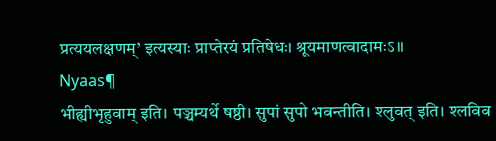प्रत्ययलक्षणम्’ इत्यस्याः प्राप्तेरयं प्रतिषेधः। श्रूयमाणत्वादामःऽ॥
Nyaas¶
भीह्यीभृहुवाम् इति। पञ्चम्यर्थे षष्ठी। सुपां सुपो भवन्तीति। श्लुवत् इति। श्लविव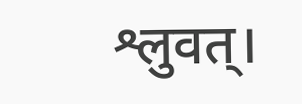श्लुवत्।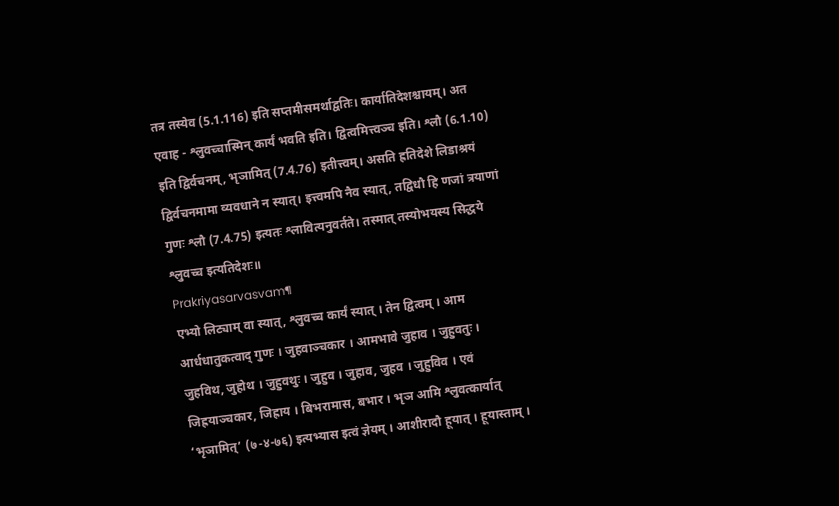तत्र तस्येव (5.1.116) इति सप्तमीसमर्थाद्वतिः। कार्यातिदेशश्चायम्। अत एवाह - श्लुवच्चास्मिन् कार्यं भवति इति। द्वित्वमित्त्वञ्च इति। श्लौ (6.1.10) इति द्विर्वचनम्, भृञामित् (7.4.76) इतीत्त्वम्। असति ह्रतिदेशे लिडाश्रयं द्विर्वचनमामा व्यवधाने न स्यात्। इत्त्वमपि नैव स्यात्, तद्विधौ हि णजां त्रयाणां गुणः श्लौ (7.4.75) इत्यतः श्लावित्यनुवर्तते। तस्मात् तस्योभयस्य सिद्धये श्लुवच्च इत्यतिदेशः॥
Prakriyasarvasvam¶
एभ्यो लिट्याम् वा स्यात्, श्लुवच्च कार्यं स्यात् । तेन द्वित्वम् । आम आर्धधातुकत्वाद् गुणः । जुहवाञ्चकार । आमभावे जुहाव । जुहुवतुः । जुहविथ, जुहोथ । जुहुवथुः । जुहुव । जुहाव, जुहव । जुहुविव । एवं जिह्रयाञ्चकार, जिह्राय । बिभरामास, बभार । भृञ आमि श्लुवत्कार्यात् ‘भृञामित्’ (७-४-७६) इत्यभ्यास इत्वं ज्ञेयम् । आशीरादौ हूयात् । हूयास्ताम् ।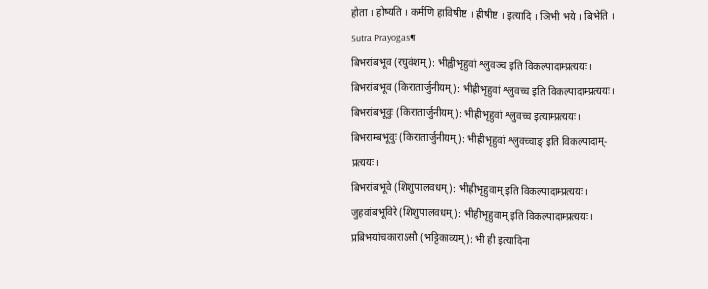होता । होष्यति । कर्मणि हाविषीष्ट । ह्रीषीष्ट । इत्यादि । ञिभी भये । बिभेति ।
Sutra Prayogas¶
बिभरांबभूव (रघुवंशम्): भीह्वीभृहुवां श्लुवञ्च इति विकल्पादाम्प्रत्ययः।
बिभरांबभूव (किरातार्जुनीयम्): भीह्रीभृहुवां श्लुवच्च इति विकल्पादाम्प्रत्ययः।
बिभरांबभूवुः (किरातार्जुनीयम्): भीह्रीभृहुवां श्लुवच्च इत्याम्प्रत्ययः।
बिभराम्बभूवुः (किरातार्जुनीयम्): भीह्रीभृहुवां श्लुवच्चाङ् इति विकल्पादाम्-प्रत्ययः।
बिभरांबभूवे (शिशुपालवधम्): भीह्रीभृहुवाम् इति विकल्पादाम्प्रत्ययः।
जुहवांबभूविरे (शिशुपालवधम्): भीहीभृहुवाम् इति विकल्पादाम्प्रत्ययः।
प्रबिभयांचकाराऽसौ (भट्टिकाव्यम्): भी ही इत्यादिना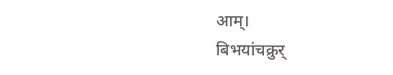आम्।
बिभयांचक्रुर्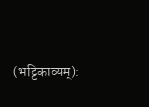(भट्टिकाव्यम्):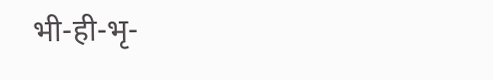भी-ही-भृ-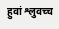हुवां श्लुवच्च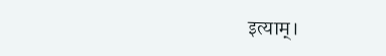इत्याम्।